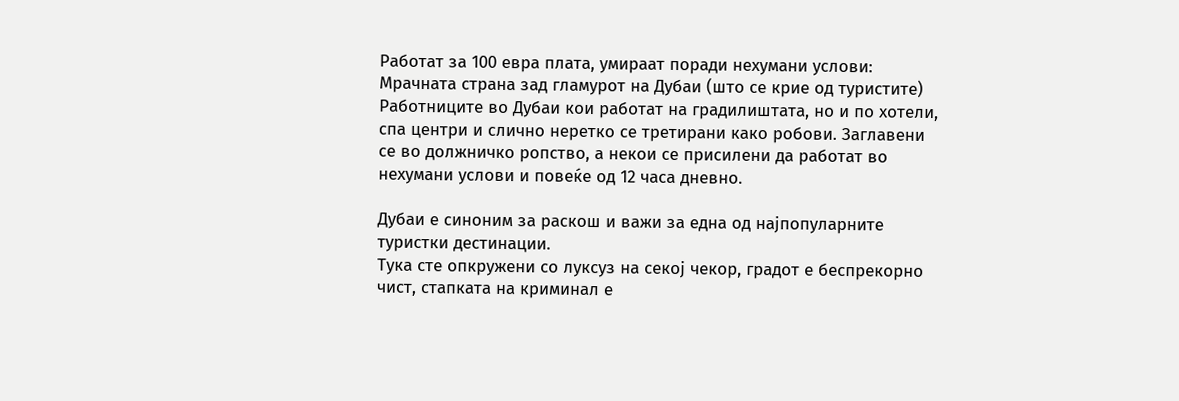Работат за 100 евра плата, умираат поради нехумани услови: Мрачната страна зад гламурот на Дубаи (што се крие од туристите)
Работниците во Дубаи кои работат на градилиштата, но и по хотели, спа центри и слично неретко се третирани како робови. Заглавени се во должничко ропство, а некои се присилени да работат во нехумани услови и повеќе од 12 часа дневно.

Дубаи е синоним за раскош и важи за една од најпопуларните туристки дестинации.
Тука сте опкружени со луксуз на секој чекор, градот е беспрекорно чист, стапката на криминал е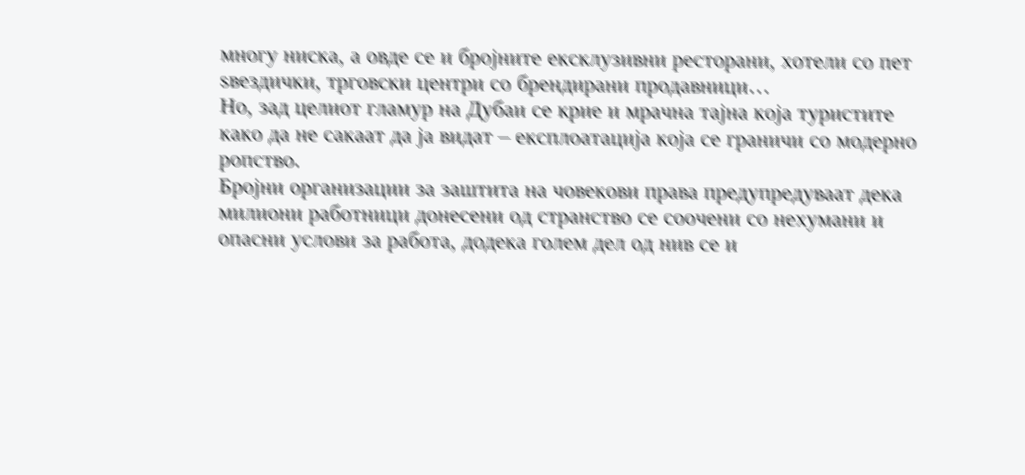многу ниска, а овде се и бројните ексклузивни ресторани, хотели со пет ѕвездички, трговски центри со брендирани продавници…
Но, зад целиот гламур на Дубаи се крие и мрачна тајна која туристите како да не сакаат да ја видат – експлоатација која се граничи со модерно ропство.
Бројни организации за заштита на човекови права предупредуваат дека милиони работници донесени од странство се соочени со нехумани и опасни услови за работа, додека голем дел од нив се и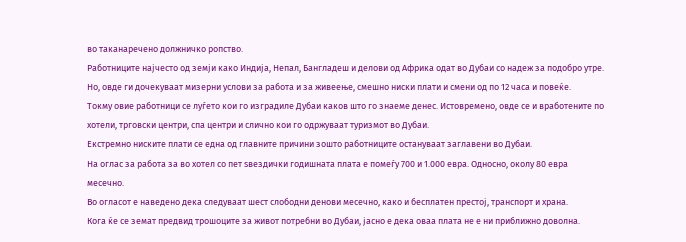во таканаречено должничко ропство.
Работниците најчесто од земји како Индија, Непал, Бангладеш и делови од Африка одат во Дубаи со надеж за подобро утре.
Но, овде ги дочекуваат мизерни услови за работа и за живеење, смешно ниски плати и смени од по 12 часа и повеќе.
Токму овие работници се луѓето кои го изградиле Дубаи каков што го знаеме денес. Истовремено, овде се и вработените по хотели, трговски центри, спа центри и слично кои го одржуваат туризмот во Дубаи.
Екстремно ниските плати се една од главните причини зошто работниците остануваат заглавени во Дубаи.
На оглас за работа за во хотел со пет ѕвездички годишната плата е помеѓу 700 и 1.000 евра. Односно, околу 80 евра месечно.
Во огласот е наведено дека следуваат шест слободни денови месечно, како и бесплатен престој, транспорт и храна.
Кога ќе се земат предвид трошоците за живот потребни во Дубаи, јасно е дека оваа плата не е ни приближно доволна.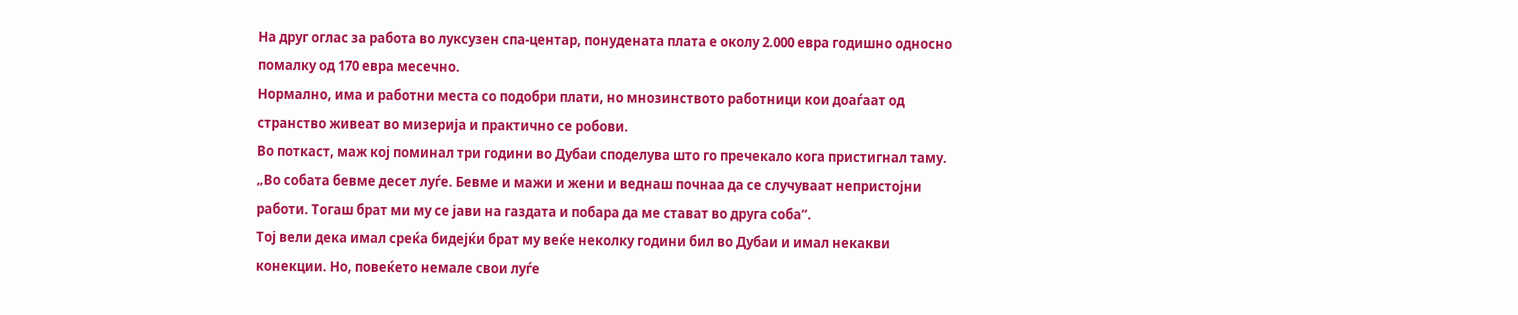На друг оглас за работа во луксузен спа-центар, понудената плата е околу 2.000 евра годишно односно помалку од 170 евра месечно.
Нормално, има и работни места со подобри плати, но мнозинството работници кои доаѓаат од странство живеат во мизерија и практично се робови.
Во поткаст, маж кој поминал три години во Дубаи споделува што го пречекало кога пристигнал таму.
„Во собата бевме десет луѓе. Бевме и мажи и жени и веднаш почнаа да се случуваат непристојни работи. Тогаш брат ми му се јави на газдата и побара да ме стават во друга соба“.
Тој вели дека имал среќа бидејќи брат му веќе неколку години бил во Дубаи и имал некакви конекции. Но, повеќето немале свои луѓе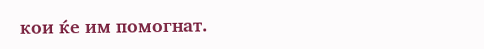кои ќе им помогнат.